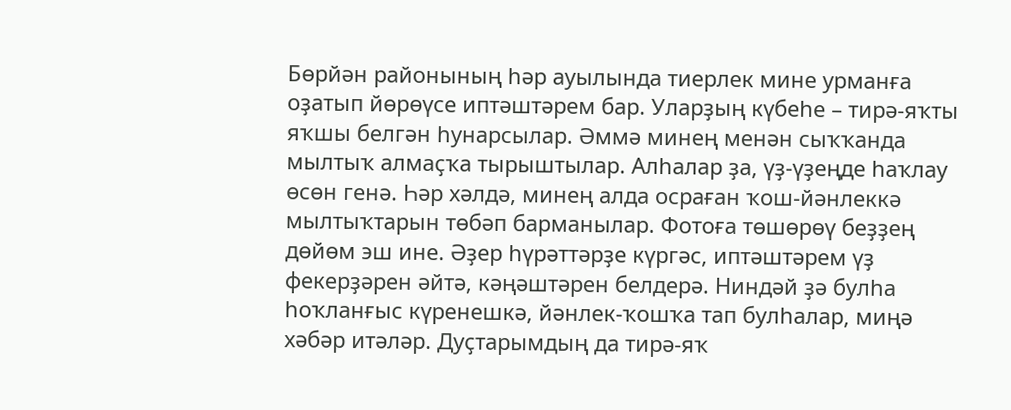Бөрйән районының һәр ауылында тиерлек мине урманға оҙатып йөрөүсе иптәштәрем бар. Уларҙың күбеһе – тирә-яҡты яҡшы белгән һунарсылар. Әммә минең менән сыҡҡанда мылтыҡ алмаҫҡа тырыштылар. Алһалар ҙа, үҙ-үҙеңде һаҡлау өсөн генә. Һәр хәлдә, минең алда осраған ҡош-йәнлеккә мылтыҡтарын төбәп барманылар. Фотоға төшөрөү беҙҙең дөйөм эш ине. Әҙер һүрәттәрҙе күргәс, иптәштәрем үҙ фекерҙәрен әйтә, кәңәштәрен белдерә. Ниндәй ҙә булһа һоҡланғыс күренешкә, йәнлек-ҡошҡа тап булһалар, миңә хәбәр итәләр. Дуҫтарымдың да тирә-яҡ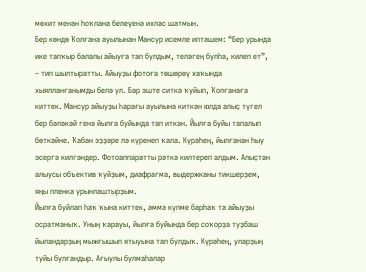мөхит менән һоҡлана белеүенә ихлас шатмын.
Бер көндө Ҡолғана ауылынан Мансур исемле иптәшем: “Бер урында ике тапҡыр балалы айыуға тап булдым, теләгең булһа, килеп ет”, – тип шылтыратты. Айыуҙы фотоға төшөрөү хаҡында хыялланғанымды белә ул. Бар эште ситкә ҡуйып, Ҡолғанаға киттек. Мансур айыуҙы Һарағы ауылына киткән юлда алыҫ түгел бер бәләкәй генә йылға буйында тап иткән. Йылға буйы тапалып бөткәйне. Ҡабан эҙҙәре лә күренеп ҡала. Күрәһең, йылғанан һыу эсергә килгәндер. Фотоаппаратты рәткә килтереп алдым. Алыҫтан алыусы объектив ҡуйҙым, диафрагма, выдержканы тикшерҙем, яңы пленка урынлаштырҙым.
Йылға буйлап һаҡ ҡына киттек, әммә күпме барһаҡ та айыуҙы осратманыҡ. Уның ҡарауы, йылға буйында бер соҡорҙа туҙбаш йыландарҙың мыжғышып ятыуына тап булдыҡ. Күрәһең, уларҙың туйы булғандыр. Ағыулы булмаһалар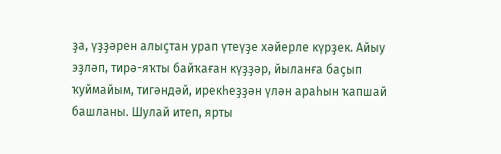ҙа, үҙҙәрен алыҫтан урап үтеүҙе хәйерле күрҙек. Айыу эҙләп, тирә-яҡты байҡаған күҙҙәр, йыланға баҫып ҡуймайым, тигәндәй, ирекһеҙҙән үлән араһын ҡапшай башланы. Шулай итеп, ярты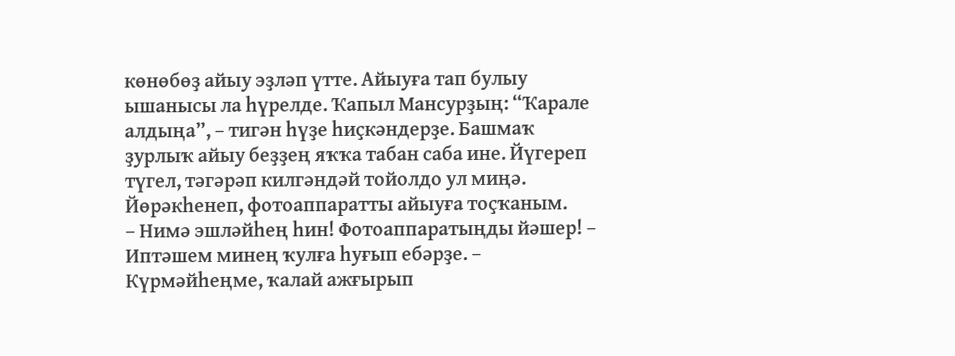көнөбөҙ айыу эҙләп үтте. Айыуға тап булыу ышанысы ла һүрелде. Ҡапыл Мансурҙың: “Ҡарале алдыңа”, – тигән һүҙе һиҫкәндерҙе. Башмаҡ ҙурлыҡ айыу беҙҙең яҡҡа табан саба ине. Йүгереп түгел, тәгәрәп килгәндәй тойолдо ул миңә. Йөрәкһенеп, фотоаппаратты айыуға тоҫҡаным.
– Нимә эшләйһең һин! Фотоаппаратыңды йәшер! – Иптәшем минең ҡулға һуғып ебәрҙе. – Күрмәйһеңме, ҡалай ажғырып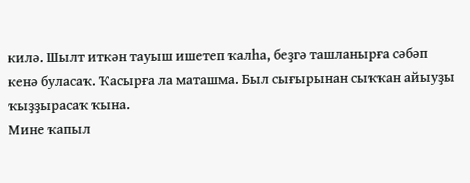килә. Шылт иткән тауыш ишетеп ҡалһа, беҙгә ташланырға сәбәп кенә буласаҡ. Ҡасырға ла маташма. Был сығырынан сыҡҡан айыуҙы ҡыҙҙырасаҡ ҡына.
Мине ҡапыл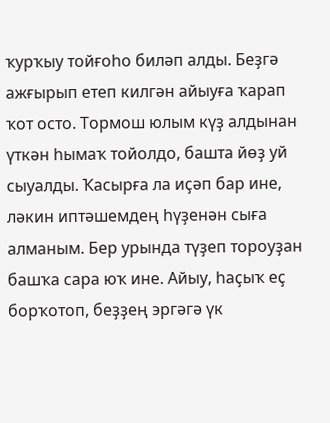ҡурҡыу тойғоһо биләп алды. Беҙгә ажғырып етеп килгән айыуға ҡарап ҡот осто. Тормош юлым күҙ алдынан үткән һымаҡ тойолдо, башта йөҙ уй сыуалды. Ҡасырға ла иҫәп бар ине, ләкин иптәшемдең һүҙенән сыға алманым. Бер урында түҙеп тороуҙан башҡа сара юҡ ине. Айыу, һаҫыҡ еҫ борҡотоп, беҙҙең эргәгә үк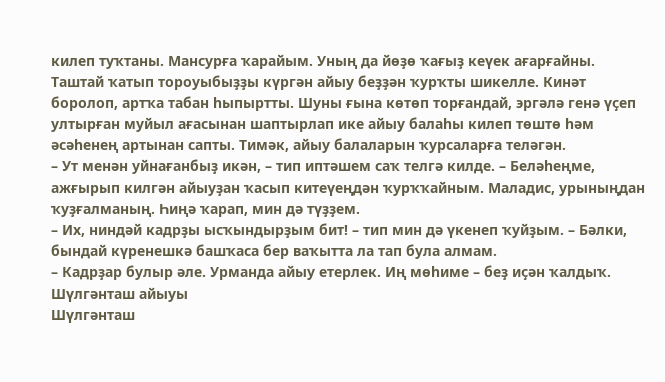килеп туҡтаны. Мансурға ҡарайым. Уның да йөҙө ҡағыҙ кеүек ағарғайны. Таштай ҡатып тороуыбыҙҙы күргән айыу беҙҙән ҡурҡты шикелле. Кинәт боролоп, артҡа табан һыпыртты. Шуны ғына көтөп торғандай, эргәлә генә үҫеп ултырған муйыл ағасынан шаптырлап ике айыу балаһы килеп төштө һәм әсәһенең артынан сапты. Тимәк, айыу балаларын ҡурсаларға теләгән.
– Ут менән уйнағанбыҙ икән, – тип иптәшем саҡ телгә килде. – Беләһеңме, ажғырып килгән айыуҙан ҡасып китеүеңдән ҡурҡҡайным. Маладис, урыныңдан ҡуҙғалманың. Һиңә ҡарап, мин дә түҙҙем.
– Их, ниндәй кадрҙы ысҡындырҙым бит! – тип мин дә үкенеп ҡуйҙым. – Бәлки, бындай күренешкә башҡаса бер ваҡытта ла тап була алмам.
– Кадрҙар булыр әле. Урманда айыу етерлек. Иң мөһиме – беҙ иҫән ҡалдыҡ.
Шүлгәнташ айыуы
Шүлгәнташ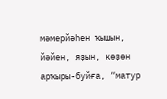мәмерйәһен ҡышын, йәйен, яҙын, көҙөн арҡыры-буйға, “матур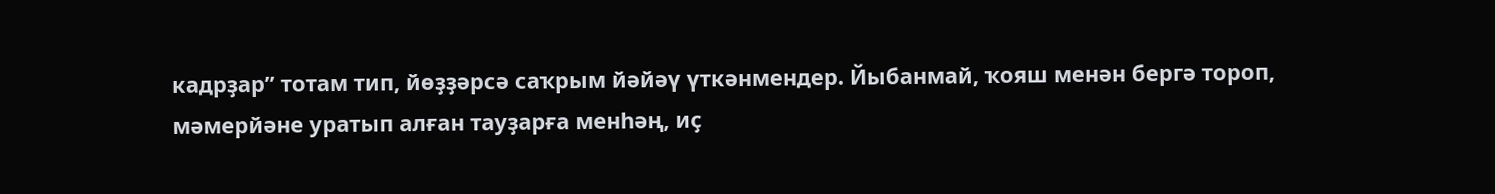кадрҙар” тотам тип, йөҙҙәрсә саҡрым йәйәү үткәнмендер. Йыбанмай, ҡояш менән бергә тороп, мәмерйәне уратып алған тауҙарға менһәң, иҫ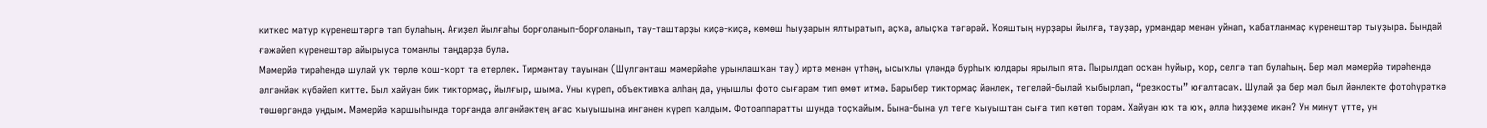киткес матур күренештәргә тап булаһың. Ағиҙел йылғаһы борғоланып-борғоланып, тау-таштарҙы киҫә-киҫә, көмөш һыуҙарын ялтыратып, аҫҡа, алыҫҡа тәгәрәй. Ҡояштың нурҙары йылға, тауҙар, урмандар менән уйнап, ҡабатланмаҫ күренештәр тыуҙыра. Бындай ғәжәйеп күренештәр айырыуса томанлы таңдарҙа була.
Мәмерйә тирәһендә шулай уҡ төрлө ҡош-ҡорт та етерлек. Тирмәнтау тауынан (Шүлгәнташ мәмерйәһе урынлашҡан тау) иртә менән үтһәң, ысыҡлы үләндә бурһыҡ юлдары ярылып ята. Пырылдап осҡан һуйыр, ҡор, селгә тап булаһың. Бер мәл мәмерйә тирәһендә әлгәнйәк күбәйеп китте. Был хайуан бик тиктормаҫ, йылғыр, шыма. Уны күреп, объективҡа алһаң да, уңышлы фото сығарам тип өмөт итмә. Барыбер тиктормаҫ йәнлек, тегеләй-былай ҡыбырлап, “резкосты” юғалтасаҡ. Шулай ҙа бер мәл был йәнлекте фотоһүрәткә төшөргәндә уңдым. Мәмерйә ҡаршыһында торғанда әлгәнйәктең ағас ҡыуышына ингәнен күреп ҡалдым. Фотоаппаратты шунда тоҫҡайым. Бына-бына ул теге ҡыуыштан сыға тип көтөп торам. Хайуан юҡ та юҡ, әллә һиҙҙеме икән? Ун минут үтте, ун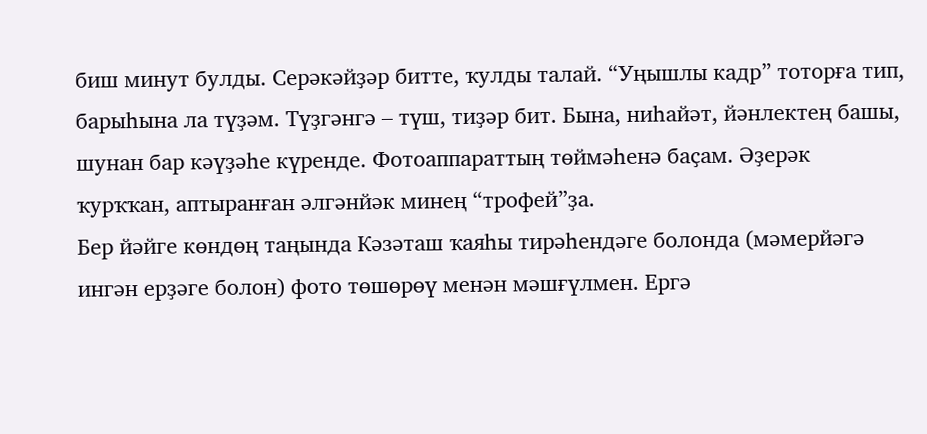биш минут булды. Серәкәйҙәр битте, ҡулды талай. “Уңышлы кадр” тоторға тип, барыһына ла түҙәм. Түҙгәнгә – түш, тиҙәр бит. Бына, ниһайәт, йәнлектең башы, шунан бар кәүҙәһе күренде. Фотоаппараттың төймәһенә баҫам. Әҙерәк ҡурҡҡан, аптыранған әлгәнйәк минең “трофей”ҙа.
Бер йәйге көндөң таңында Кәзәташ ҡаяһы тирәһендәге болонда (мәмерйәгә ингән ерҙәге болон) фото төшөрөү менән мәшғүлмен. Ергә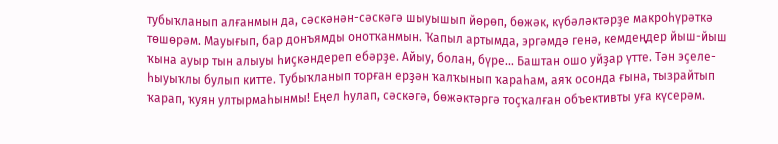тубыҡланып алғанмын да, сәскәнән-сәскәгә шыуышып йөрөп, бөжәк, күбәләктәрҙе макроһүрәткә төшөрәм. Мауығып, бар донъямды онотҡанмын. Ҡапыл артымда, эргәмдә генә, кемдеңдер йыш-йыш ҡына ауыр тын алыуы һиҫкәндереп ебәрҙе. Айыу, болан, бүре... Баштан ошо уйҙар үтте. Тән эҫеле-һыуыҡлы булып китте. Тубыҡланып торған ерҙән ҡалҡынып ҡараһам, аяҡ осонда ғына, тызрайтып ҡарап, ҡуян ултырмаһынмы! Еңел һулап, сәскәгә, бөжәктәргә тоҫҡалған объективты уға күсерәм.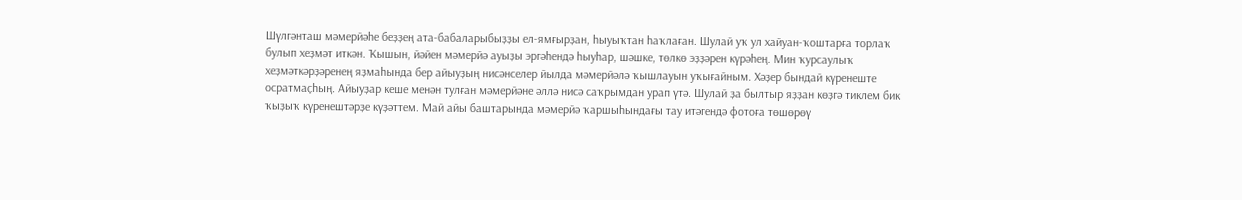Шүлгәнташ мәмерйәһе беҙҙең ата-бабаларыбыҙҙы ел-ямғырҙан, һыуыҡтан һаҡлаған. Шулай уҡ ул хайуан-ҡоштарға торлаҡ булып хеҙмәт иткән. Ҡышын, йәйен мәмерйә ауыҙы эргәһендә һыуһар, шәшке, төлкө эҙҙәрен күрәһең. Мин ҡурсаулыҡ хеҙмәткәрҙәренең яҙмаһында бер айыуҙың нисәнселер йылда мәмерйәлә ҡышлауын уҡығайным. Хәҙер бындай күренеште осратмаҫһың. Айыуҙар кеше менән тулған мәмерйәне әллә нисә саҡрымдан урап үтә. Шулай ҙа былтыр яҙҙан көҙгә тиклем бик ҡыҙыҡ күренештәрҙе күҙәттем. Май айы баштарында мәмерйә ҡаршыһындағы тау итәгендә фотоға төшөрөү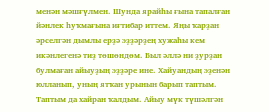менән мәшғүлмен. Шунда ярайһы ғына тапалған йәнлек һуҡмағына иғтибар иттем. Яңы ҡарҙан әрселгән дымлы ерҙә эҙҙәрҙең хужаһы кем икәнлегенә тиҙ төшөндөм. Был әллә ни ҙурҙан булмаған айыуҙың эҙҙәре ине. Хайуандың эҙенән юлланып, уның ятҡан урынын барып таптым. Таптым да хайран ҡалдым. Айыу мүк түшәлгән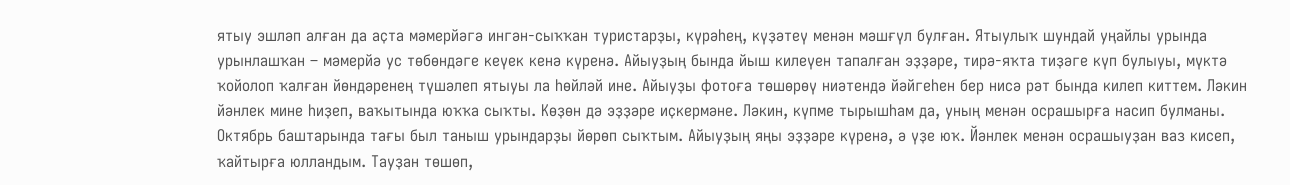ятыу эшләп алған да аҫта мәмерйәгә ингән-сыҡҡан туристарҙы, күрәһең, күҙәтеү менән мәшғүл булған. Ятыулыҡ шундай уңайлы урында урынлашҡан – мәмерйә ус төбөндәге кеүек кенә күренә. Айыуҙың бында йыш килеүен тапалған эҙҙәре, тирә-яҡта тиҙәге күп булыуы, мүктә ҡойолоп ҡалған йөндәренең түшәлеп ятыуы ла һөйләй ине. Айыуҙы фотоға төшөрөү ниәтендә йәйгеһен бер нисә рәт бында килеп киттем. Ләкин йәнлек мине һиҙеп, ваҡытында юҡҡа сыҡты. Көҙөн дә эҙҙәре иҫкермәне. Ләкин, күпме тырышһам да, уның менән осрашырға насип булманы.
Октябрь баштарында тағы был таныш урындарҙы йөрөп сыҡтым. Айыуҙың яңы эҙҙәре күренә, ә үҙе юҡ. Йәнлек менән осрашыуҙан ваз кисеп, ҡайтырға юлландым. Тауҙан төшөп,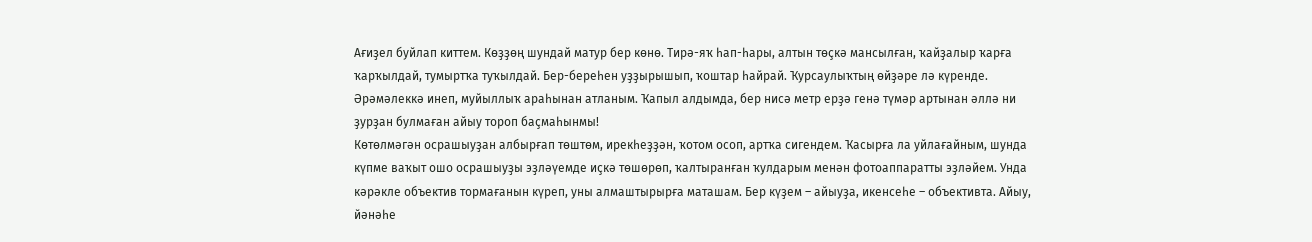Ағиҙел буйлап киттем. Көҙҙөң шундай матур бер көнө. Тирә-яҡ һап-һары, алтын төҫкә мансылған, ҡайҙалыр ҡарға ҡарҡылдай, тумыртҡа туҡылдай. Бер-береһен уҙҙырышып, ҡоштар һайрай. Ҡурсаулыҡтың өйҙәре лә күренде. Әрәмәлеккә инеп, муйыллыҡ араһынан атланым. Ҡапыл алдымда, бер нисә метр ерҙә генә түмәр артынан әллә ни ҙурҙан булмаған айыу тороп баҫмаһынмы!
Көтөлмәгән осрашыуҙан албырғап төштөм, ирекһеҙҙән, ҡотом осоп, артҡа сигендем. Ҡасырға ла уйлағайным, шунда күпме ваҡыт ошо осрашыуҙы эҙләүемде иҫкә төшөрөп, ҡалтыранған ҡулдарым менән фотоаппаратты эҙләйем. Унда кәрәкле объектив тормағанын күреп, уны алмаштырырға маташам. Бер күҙем – айыуҙа, икенсеһе – объективта. Айыу, йәнәһе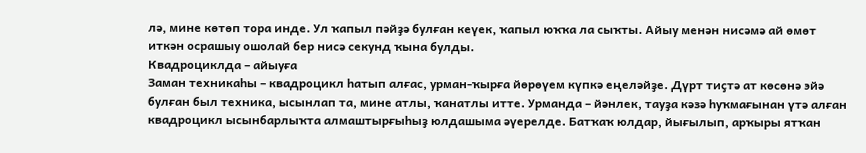лә, мине көтөп тора инде. Ул ҡапыл пәйҙә булған кеүек, ҡапыл юҡҡа ла сыҡты. Айыу менән нисәмә ай өмөт иткән осрашыу ошолай бер нисә секунд ҡына булды.
Квадроциклда – айыуға
Заман техникаһы – квадроцикл һатып алғас, урман-ҡырға йөрөүем күпкә еңеләйҙе. Дүрт тиҫтә ат көсөнә эйә булған был техника, ысынлап та, мине атлы, ҡанатлы итте. Урманда – йәнлек, тауҙа кәзә һуҡмағынан үтә алған квадроцикл ысынбарлыҡта алмаштырғыһыҙ юлдашыма әүерелде. Батҡаҡ юлдар, йығылып, арҡыры ятҡан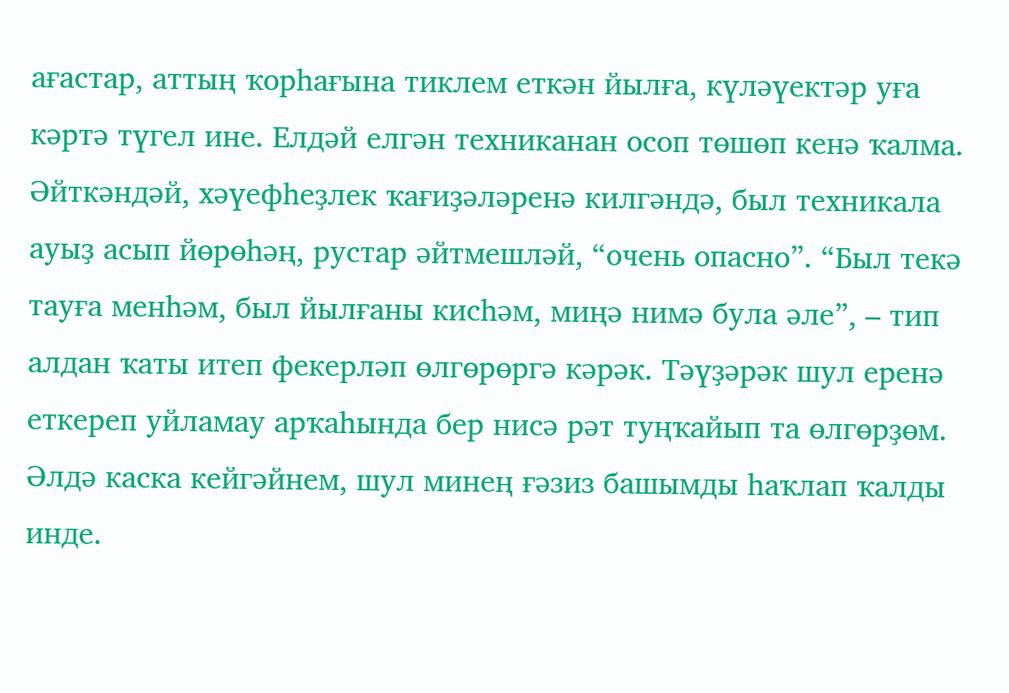ағастар, аттың ҡорһағына тиклем еткән йылға, күләүектәр уға кәртә түгел ине. Елдәй елгән техниканан осоп төшөп кенә ҡалма.
Әйткәндәй, хәүефһеҙлек ҡағиҙәләренә килгәндә, был техникала ауыҙ асып йөрөһәң, рустар әйтмешләй, “очень опасно”. “Был текә тауға менһәм, был йылғаны кисһәм, миңә нимә була әле”, – тип алдан ҡаты итеп фекерләп өлгөрөргә кәрәк. Тәүҙәрәк шул еренә еткереп уйламау арҡаһында бер нисә рәт туңҡайып та өлгөрҙөм. Әлдә каска кейгәйнем, шул минең ғәзиз башымды һаҡлап ҡалды инде.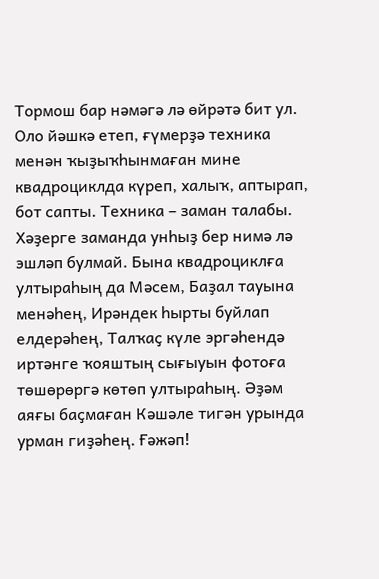Тормош бар нәмәгә лә өйрәтә бит ул. Оло йәшкә етеп, ғүмерҙә техника менән ҡыҙыҡһынмаған мине квадроциклда күреп, халыҡ, аптырап, бот сапты. Техника – заман талабы. Хәҙерге заманда унһыҙ бер нимә лә эшләп булмай. Бына квадроциклға ултыраһың да Мәсем, Баҙал тауына менәһең, Ирәндек һырты буйлап елдерәһең, Талҡаҫ күле эргәһендә иртәнге ҡояштың сығыуын фотоға төшөрөргә көтөп ултыраһың. Әҙәм аяғы баҫмаған Кәшәле тигән урында урман гиҙәһең. Ғәжәп!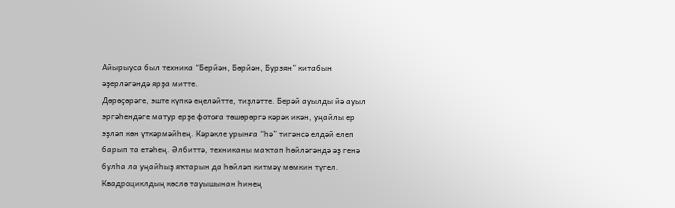Айырыуса был техника “Берйән, Бөрйән, Бурзян” китабын әҙерләгәндә ярҙа митте.
Дөрөҫөрәге, эште күпкә еңеләйтте, тиҙләтте. Берәй ауылды йә ауыл эргәһендәге матур ерҙе фотоға төшөрөргә кәрәк икән, уңайлы ер эҙләп көн үткәрмәйһең. Кәрәкле урынға “һә” тигәнсә елдәй елеп барып та етәһең. Әлбиттә, техниканы маҡтап һөйләгәндә әҙ генә булһа ла уңайһыҙ яҡтарын да һөйләп китмәү мөмкин түгел. Квадроциклдың көслө тауышынан һинең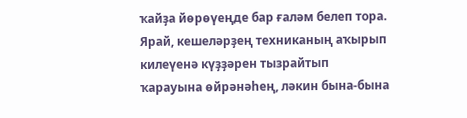ҡайҙа йөрөүеңде бар ғаләм белеп тора. Ярай, кешеләрҙең техниканың аҡырып килеүенә күҙҙәрен тызрайтып ҡарауына өйрәнәһең, ләкин бына-бына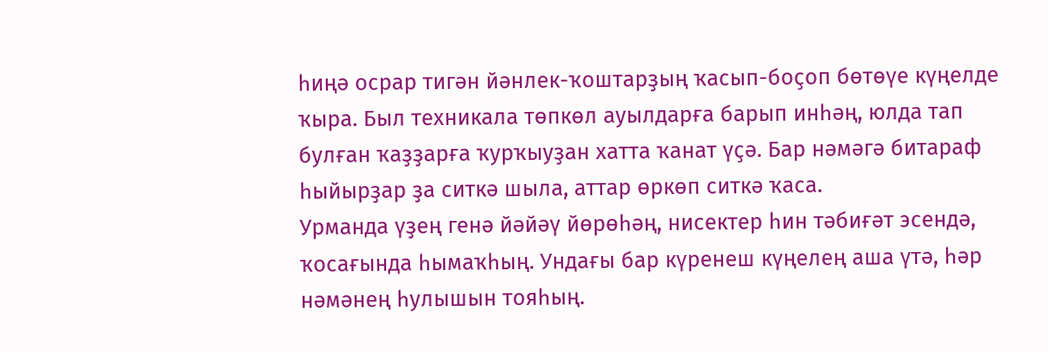һиңә осрар тигән йәнлек-ҡоштарҙың ҡасып-боҫоп бөтөүе күңелде ҡыра. Был техникала төпкөл ауылдарға барып инһәң, юлда тап булған ҡаҙҙарға ҡурҡыуҙан хатта ҡанат үҫә. Бар нәмәгә битараф һыйырҙар ҙа ситкә шыла, аттар өркөп ситкә ҡаса.
Урманда үҙең генә йәйәү йөрөһәң, нисектер һин тәбиғәт эсендә, ҡосағында һымаҡһың. Ундағы бар күренеш күңелең аша үтә, һәр нәмәнең һулышын тояһың.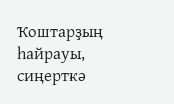Ҡоштарҙың һайрауы, сиңерткә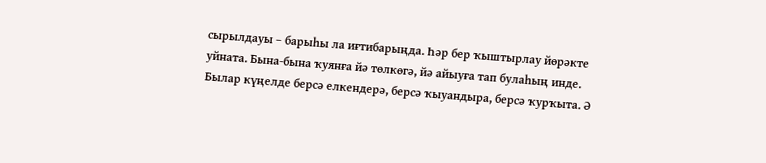сырылдауы – барыһы ла иғтибарыңда. Һәр бер ҡыштырлау йөрәкте уйната. Бына-бына ҡуянға йә төлкөгә, йә айыуға тап булаһың инде. Былар күңелде берсә елкендерә, берсә ҡыуандыра, берсә ҡурҡыта. Ә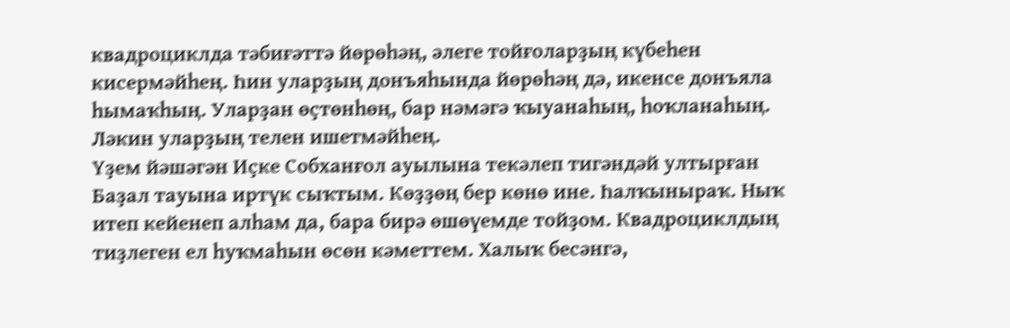квадроциклда тәбиғәттә йөрөһәң, әлеге тойғоларҙың күбеһен кисермәйһең. Һин уларҙың донъяһында йөрөһәң дә, икенсе донъяла һымаҡһың. Уларҙан өҫтөнһөң, бар нәмәгә ҡыуанаһың, һоҡланаһың. Ләкин уларҙың телен ишетмәйһең.
Үҙем йәшәгән Иҫке Собханғол ауылына текәлеп тигәндәй ултырған Баҙал тауына иртүк сыҡтым. Көҙҙөң бер көнө ине. Һалҡыныраҡ. Ныҡ итеп кейенеп алһам да, бара бирә өшөүемде тойҙом. Квадроциклдың тиҙлеген ел һуҡмаһын өсөн кәметтем. Халыҡ бесәнгә,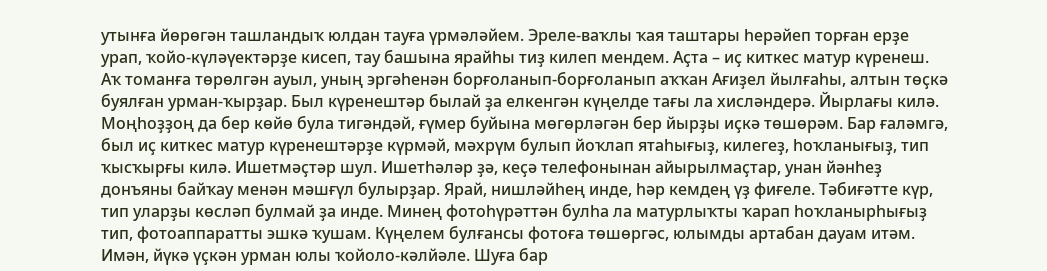утынға йөрөгән ташландыҡ юлдан тауға үрмәләйем. Эреле-ваҡлы ҡая таштары һерәйеп торған ерҙе урап, ҡойо-күләүектәрҙе кисеп, тау башына ярайһы тиҙ килеп мендем. Аҫта – иҫ киткес матур күренеш. Аҡ томанға төрөлгән ауыл, уның эргәһенән борғоланып-борғоланып аҡҡан Ағиҙел йылғаһы, алтын төҫкә буялған урман-ҡырҙар. Был күренештәр былай ҙа елкенгән күңелде тағы ла хисләндерә. Йырлағы килә. Моңһоҙҙоң да бер көйө була тигәндәй, ғүмер буйына мөгөрләгән бер йырҙы иҫкә төшөрәм. Бар ғаләмгә, был иҫ киткес матур күренештәрҙе күрмәй, мәхрүм булып йоҡлап ятаһығыҙ, килегеҙ, һоҡланығыҙ, тип ҡысҡырғы килә. Ишетмәҫтәр шул. Ишетһәләр ҙә, кеҫә телефонынан айырылмаҫтар, унан йәнһеҙ донъяны байҡау менән мәшғүл булырҙар. Ярай, нишләйһең инде, һәр кемдең үҙ фиғеле. Тәбиғәтте күр, тип уларҙы көсләп булмай ҙа инде. Минең фотоһүрәттән булһа ла матурлыҡты ҡарап һоҡланырһығыҙ тип, фотоаппаратты эшкә ҡушам. Күңелем булғансы фотоға төшөргәс, юлымды артабан дауам итәм. Имән, йүкә үҫкән урман юлы ҡойоло-кәлйәле. Шуға бар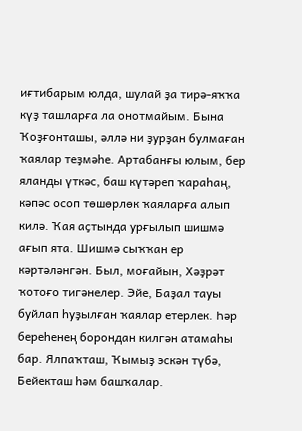иғтибарым юлда, шулай ҙа тирә-яҡҡа күҙ ташларға ла онотмайым. Бына Ҡоҙғонташы, әллә ни ҙурҙан булмаған ҡаялар теҙмәһе. Артабанғы юлым, бер яланды үткәс, баш күтәреп ҡараһаң, кәпәс осоп төшөрлөк ҡаяларға алып килә. Ҡая аҫтында урғылып шишмә ағып ята. Шишмә сыҡҡан ер кәртәләнгән. Был, моғайын, Хәҙрәт ҡотоғо тигәнелер. Эйе, Баҙал тауы буйлап һуҙылған ҡаялар етерлек. Һәр береһенең борондан килгән атамаһы бар. Ялпаҡташ, Ҡымыҙ эскән түбә, Бейекташ һәм башҡалар.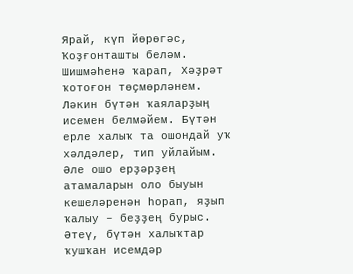Ярай, күп йөрөгәс, Ҡоҙғонташты беләм. Шишмәһенә ҡарап, Хәҙрәт ҡотоғон төҫмөрләнем. Ләкин бүтән ҡаяларҙың исемен белмәйем. Бүтән ерле халыҡ та ошондай уҡ хәлдәлер, тип уйлайым. Әле ошо ерҙәрҙең атамаларын оло быуын кешеләренән һорап, яҙып ҡалыу – беҙҙең бурыс. Әтеү, бүтән халыҡтар ҡушҡан исемдәр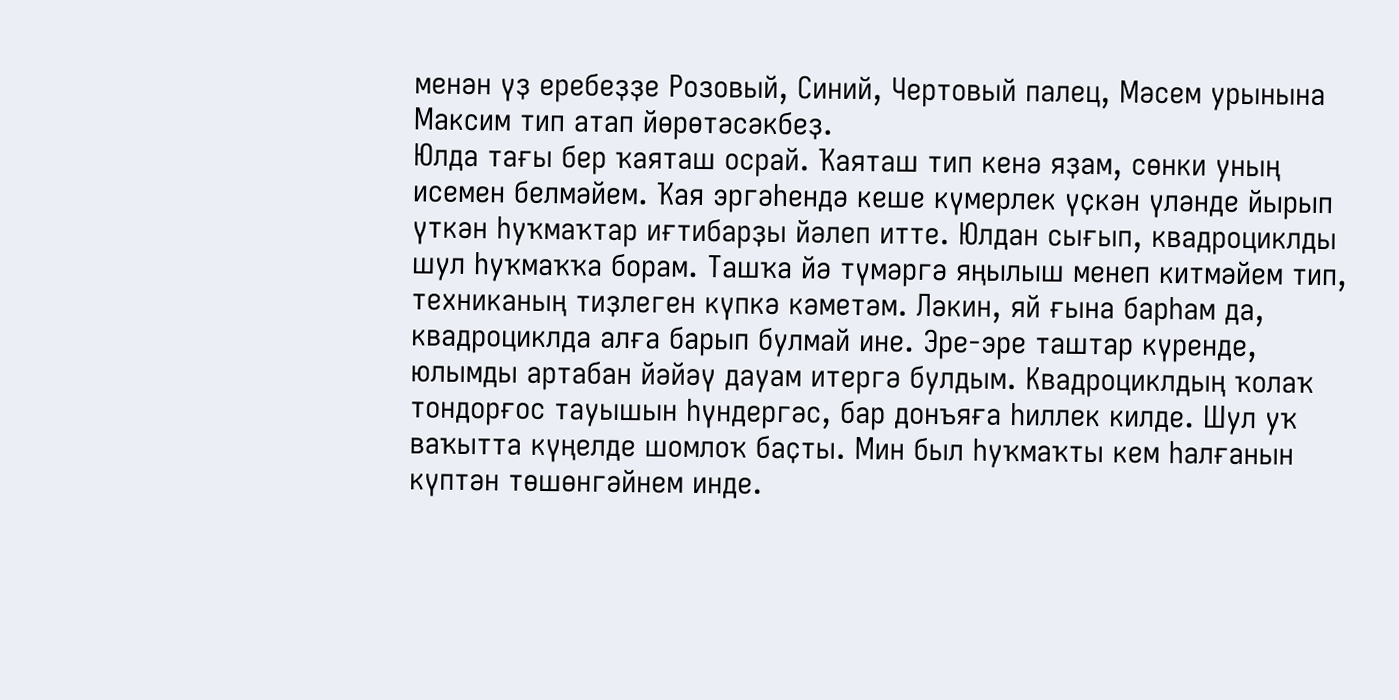менән үҙ еребеҙҙе Розовый, Синий, Чертовый палец, Мәсем урынына Максим тип атап йөрөтәсәкбеҙ.
Юлда тағы бер ҡаяташ осрай. Ҡаяташ тип кенә яҙам, сөнки уның исемен белмәйем. Ҡая эргәһендә кеше күмерлек үҫкән үләнде йырып үткән һуҡмаҡтар иғтибарҙы йәлеп итте. Юлдан сығып, квадроциклды шул һуҡмаҡҡа борам. Ташҡа йә түмәргә яңылыш менеп китмәйем тип, техниканың тиҙлеген күпкә кәметәм. Ләкин, яй ғына барһам да, квадроциклда алға барып булмай ине. Эре-эре таштар күренде, юлымды артабан йәйәү дауам итергә булдым. Квадроциклдың ҡолаҡ тондорғос тауышын һүндергәс, бар донъяға һиллек килде. Шул уҡ ваҡытта күңелде шомлоҡ баҫты. Мин был һуҡмаҡты кем һалғанын күптән төшөнгәйнем инде.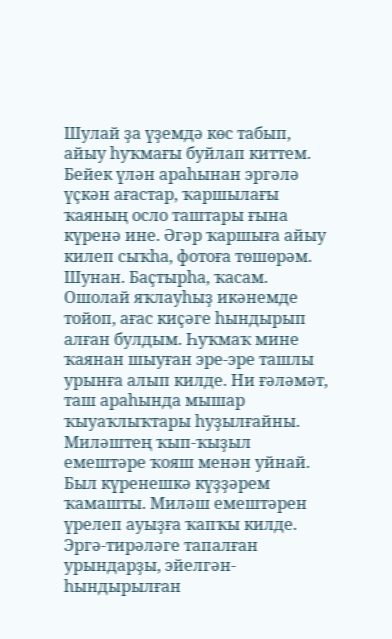Шулай ҙа үҙемдә көс табып, айыу һуҡмағы буйлап киттем. Бейек үлән араһынан эргәлә үҫкән ағастар, ҡаршылағы ҡаяның осло таштары ғына күренә ине. Әгәр ҡаршыға айыу килеп сыҡһа, фотоға төшөрәм. Шунан. Баҫтырһа, ҡасам. Ошолай яҡлауһыҙ икәнемде тойоп, ағас киҫәге һындырып алған булдым. Һуҡмаҡ мине ҡаянан шыуған эре-эре ташлы урынға алып килде. Ни ғәләмәт, таш араһында мышар ҡыуаҡлыҡтары һуҙылғайны. Миләштең ҡып-ҡыҙыл емештәре ҡояш менән уйнай. Был күренешкә күҙҙәрем ҡамашты. Миләш емештәрен үрелеп ауыҙға ҡапҡы килде. Эргә-тирәләге тапалған урындарҙы, эйелгән-һындырылған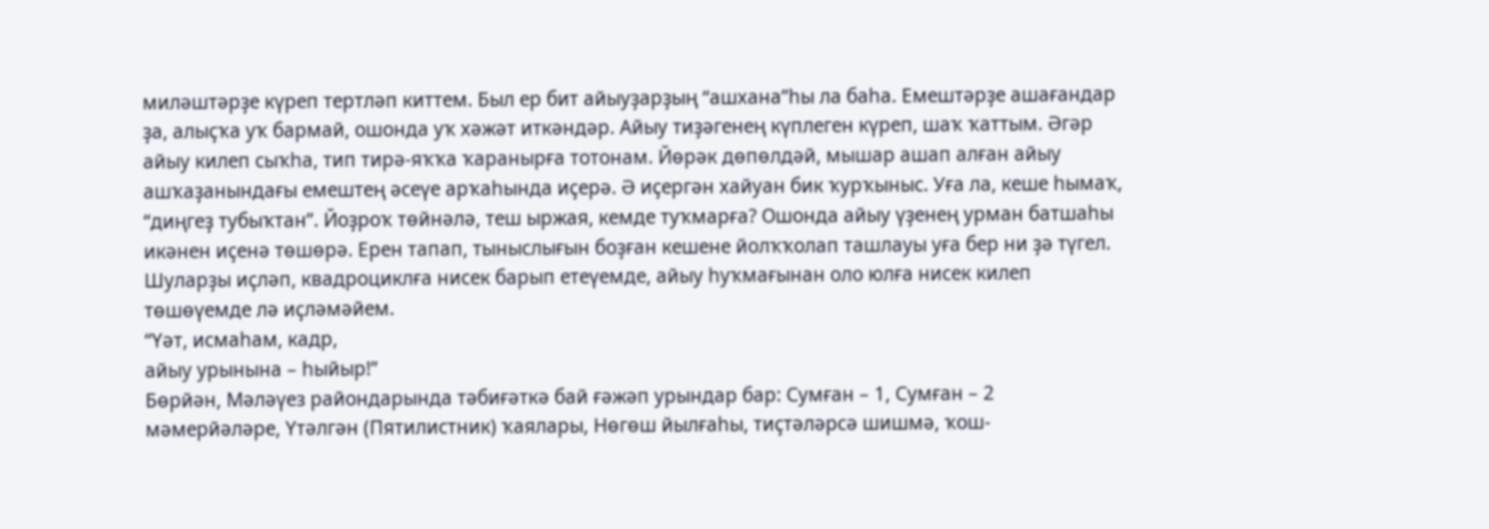миләштәрҙе күреп тертләп киттем. Был ер бит айыуҙарҙың “ашхана”һы ла баһа. Емештәрҙе ашағандар ҙа, алыҫҡа уҡ бармай, ошонда уҡ хәжәт иткәндәр. Айыу тиҙәгенең күплеген күреп, шаҡ ҡаттым. Әгәр айыу килеп сыҡһа, тип тирә-яҡҡа ҡаранырға тотонам. Йөрәк дөпөлдәй, мышар ашап алған айыу ашҡаҙанындағы емештең әсеүе арҡаһында иҫерә. Ә иҫергән хайуан бик ҡурҡыныс. Уға ла, кеше һымаҡ, “диңгеҙ тубыҡтан”. Йоҙроҡ төйнәлә, теш ыржая, кемде туҡмарға? Ошонда айыу үҙенең урман батшаһы икәнен иҫенә төшөрә. Ерен тапап, тыныслығын боҙған кешене йолҡҡолап ташлауы уға бер ни ҙә түгел. Шуларҙы иҫләп, квадроциклға нисек барып етеүемде, айыу һуҡмағынан оло юлға нисек килеп төшөүемде лә иҫләмәйем.
“Үәт, исмаһам, кадр,
айыу урынына – һыйыр!”
Бөрйән, Мәләүез райондарында тәбиғәткә бай ғәжәп урындар бар: Сумған – 1, Сумған – 2 мәмерйәләре, Үтәлгән (Пятилистник) ҡаялары, Нөгөш йылғаһы, тиҫтәләрсә шишмә, ҡош-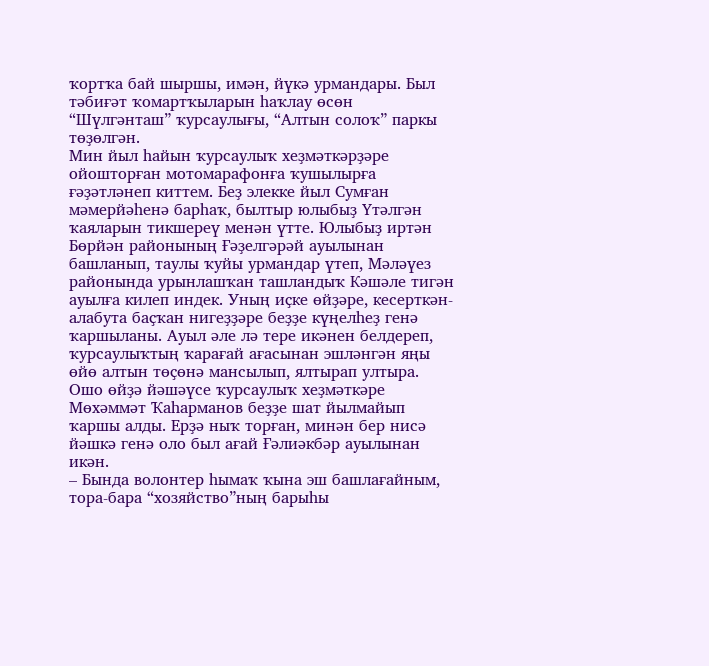ҡортҡа бай шыршы, имән, йүкә урмандары. Был тәбиғәт ҡомартҡыларын һаҡлау өсөн “Шүлгәнташ” ҡурсаулығы, “Алтын солоҡ” паркы төҙөлгән.
Мин йыл һайын ҡурсаулыҡ хеҙмәткәрҙәре ойошторған мотомарафонға ҡушылырға ғәҙәтләнеп киттем. Беҙ элекке йыл Сумған мәмерйәһенә барһаҡ, былтыр юлыбыҙ Үтәлгән ҡаяларын тикшереү менән үтте. Юлыбыҙ иртән Бөрйән районының Ғәҙелгәрәй ауылынан башланып, таулы ҡуйы урмандар үтеп, Мәләүез районында урынлашҡан ташландыҡ Кәшәле тигән ауылға килеп индек. Уның иҫке өйҙәре, кесерткән-алабута баҫҡан нигеҙҙәре беҙҙе күңелһеҙ генә ҡаршыланы. Ауыл әле лә тере икәнен белдереп, ҡурсаулыҡтың ҡарағай ағасынан эшләнгән яңы өйө алтын төҫөнә мансылып, ялтырап ултыра. Ошо өйҙә йәшәүсе ҡурсаулыҡ хеҙмәткәре Мөхәммәт Ҡаһарманов беҙҙе шат йылмайып ҡаршы алды. Ерҙә ныҡ торған, минән бер нисә йәшкә генә оло был ағай Ғәлиәкбәр ауылынан икән.
– Бында волонтер һымаҡ ҡына эш башлағайным, тора-бара “хозяйство”ның барыһы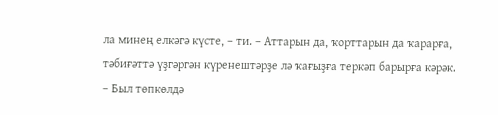ла минең елкәгә күсте, – ти. – Аттарын да, ҡорттарын да ҡарарға, тәбиғәттә үҙгәргән күренештәрҙе лә ҡағыҙға теркәп барырға кәрәк.
– Был төпкөлдә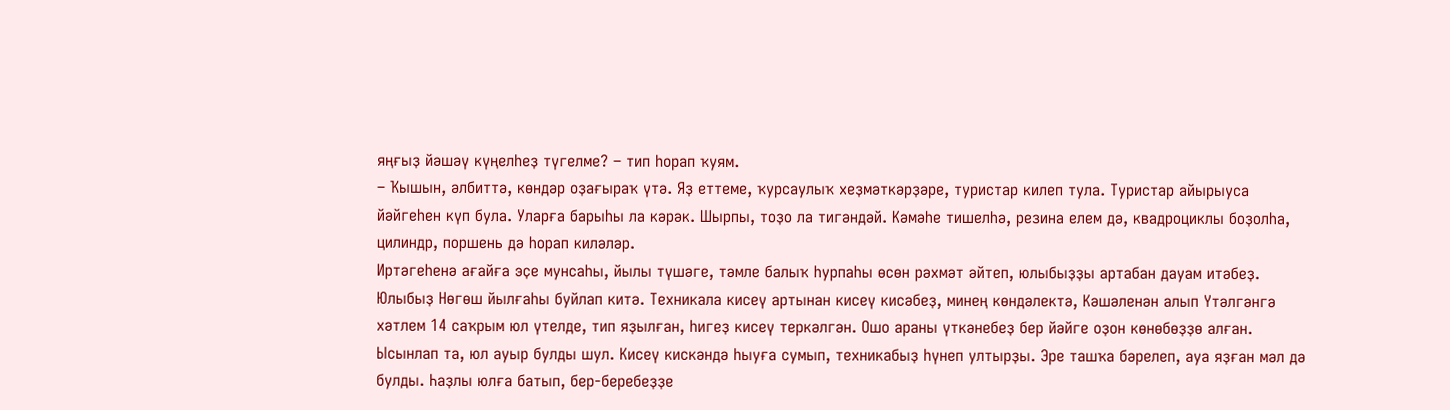яңғыҙ йәшәү күңелһеҙ түгелме? – тип һорап ҡуям.
– Ҡышын, әлбиттә, көндәр оҙағыраҡ үтә. Яҙ еттеме, ҡурсаулыҡ хеҙмәткәрҙәре, туристар килеп тула. Туристар айырыуса йәйгеһен күп була. Уларға барыһы ла кәрәк. Шырпы, тоҙо ла тигәндәй. Кәмәһе тишелһә, резина елем дә, квадроциклы боҙолһа, цилиндр, поршень дә һорап киләләр.
Иртәгеһенә ағайға эҫе мунсаһы, йылы түшәге, тәмле балыҡ һурпаһы өсөн рәхмәт әйтеп, юлыбыҙҙы артабан дауам итәбеҙ. Юлыбыҙ Нөгөш йылғаһы буйлап китә. Техникала кисеү артынан кисеү кисәбеҙ, минең көндәлектә, Кәшәленән алып Үтәлгәнгә хәтлем 14 саҡрым юл үтелде, тип яҙылған, һигеҙ кисеү теркәлгән. Ошо араны үткәнебеҙ бер йәйге оҙон көнөбөҙҙө алған. Ысынлап та, юл ауыр булды шул. Кисеү кискәндә һыуға сумып, техникабыҙ һүнеп ултырҙы. Эре ташҡа бәрелеп, ауа яҙған мәл дә булды. Һаҙлы юлға батып, бер-беребеҙҙе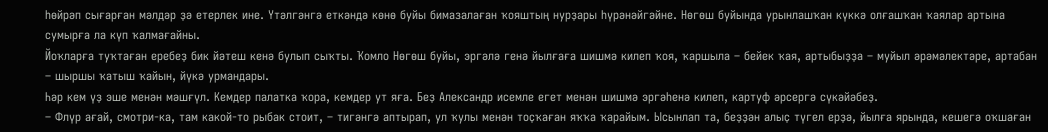һөйрәп сығарған мәлдәр ҙә етерлек ине. Үтәлгәнгә еткәндә көнө буйы бимазалаған ҡояштың нурҙары һүрәнәйгәйне. Нөгөш буйында урынлашҡан күккә олғашҡан ҡаялар артына сумырға ла күп ҡалмағайны.
Йоҡларға туҡтаған еребеҙ бик йәтеш кенә булып сыҡты. Ҡомло Нөгөш буйы, эргәлә генә йылғаға шишмә килеп ҡоя, ҡаршыла – бейек ҡая, артыбыҙҙа – муйыл әрәмәлектәре, артабан – шыршы ҡатыш ҡайын, йүкә урмандары.
Һәр кем үҙ эше менән мәшғүл. Кемдер палатка ҡора, кемдер ут яға. Беҙ Александр исемле егет менән шишмә эргәһенә килеп, картуф әрсергә сүкәйәбеҙ.
– Флүр ағай, смотри-ка, там какой-то рыбак стоит, – тигәнгә аптырап, ул ҡулы менән тоҫҡаған яҡҡа ҡарайым. Ысынлап та, беҙҙән алыҫ түгел ерҙә, йылға ярында, кешегә оҡшаған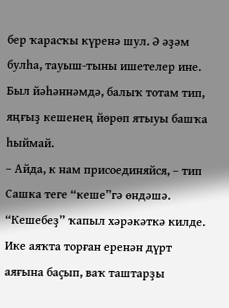бер ҡарасҡы күренә шул. Ә әҙәм булһа, тауыш-тыны ишетелер ине. Был йәһәннәмдә, балыҡ тотам тип, яңғыҙ кешенең йөрөп ятыуы башҡа һыймай.
– Айда, к нам присоединяйся, – тип Сашка теге “кеше”гә өндәшә. “Кешебеҙ” ҡапыл хәрәкәткә килде. Ике аяҡта торған еренән дүрт аяғына баҫып, ваҡ таштарҙы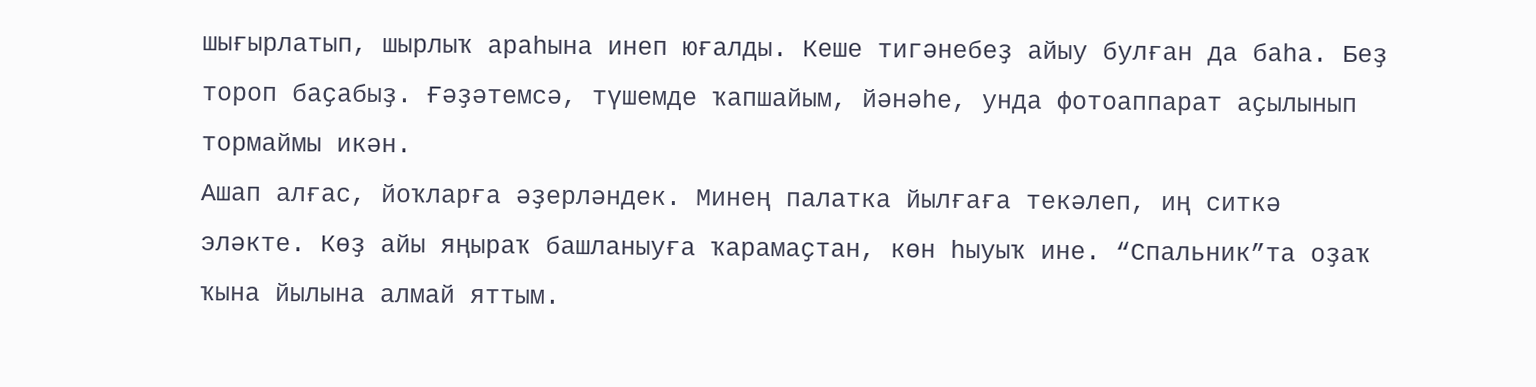шығырлатып, шырлыҡ араһына инеп юғалды. Кеше тигәнебеҙ айыу булған да баһа. Беҙ тороп баҫабыҙ. Ғәҙәтемсә, түшемде ҡапшайым, йәнәһе, унда фотоаппарат аҫылынып тормаймы икән.
Ашап алғас, йоҡларға әҙерләндек. Минең палатка йылғаға текәлеп, иң ситкә эләкте. Көҙ айы яңыраҡ башланыуға ҡарамаҫтан, көн һыуыҡ ине. “Спальник”та оҙаҡ ҡына йылына алмай яттым.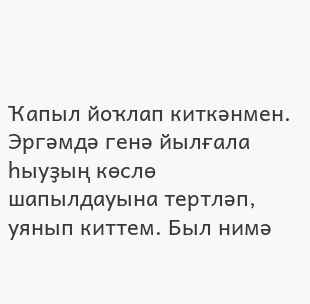Ҡапыл йоҡлап киткәнмен. Эргәмдә генә йылғала һыуҙың көслө шапылдауына тертләп, уянып киттем. Был нимә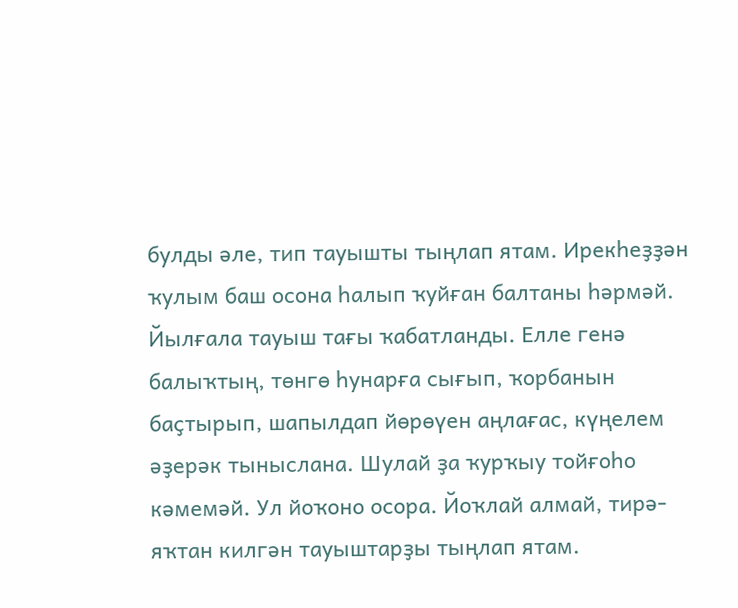булды әле, тип тауышты тыңлап ятам. Ирекһеҙҙән ҡулым баш осона һалып ҡуйған балтаны һәрмәй. Йылғала тауыш тағы ҡабатланды. Елле генә балыҡтың, төнгө һунарға сығып, ҡорбанын баҫтырып, шапылдап йөрөүен аңлағас, күңелем әҙерәк тыныслана. Шулай ҙа ҡурҡыу тойғоһо кәмемәй. Ул йоҡоно осора. Йоҡлай алмай, тирә-яҡтан килгән тауыштарҙы тыңлап ятам.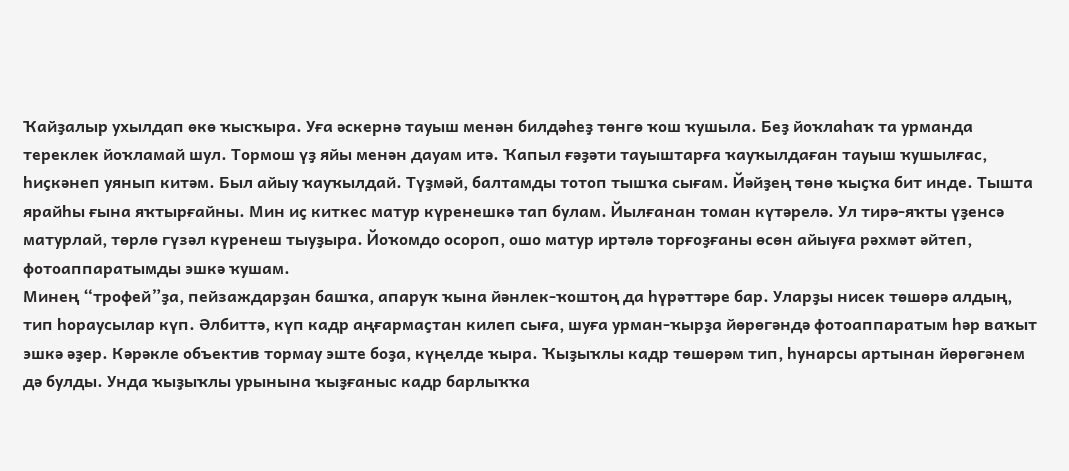Ҡайҙалыр ухылдап өкө ҡысҡыра. Уға әскернә тауыш менән билдәһеҙ төнгө ҡош ҡушыла. Беҙ йоҡлаһаҡ та урманда тереклек йоҡламай шул. Тормош үҙ яйы менән дауам итә. Ҡапыл ғәҙәти тауыштарға ҡауҡылдаған тауыш ҡушылғас, һиҫкәнеп уянып китәм. Был айыу ҡауҡылдай. Түҙмәй, балтамды тотоп тышҡа сығам. Йәйҙең төнө ҡыҫҡа бит инде. Тышта ярайһы ғына яҡтырғайны. Мин иҫ киткес матур күренешкә тап булам. Йылғанан томан күтәрелә. Ул тирә-яҡты үҙенсә матурлай, төрлө гүзәл күренеш тыуҙыра. Йоҡомдо осороп, ошо матур иртәлә торғоҙғаны өсөн айыуға рәхмәт әйтеп, фотоаппаратымды эшкә ҡушам.
Минең “трофей”ҙа, пейзаждарҙан башҡа, апаруҡ ҡына йәнлек-ҡоштоң да һүрәттәре бар. Уларҙы нисек төшөрә алдың, тип һораусылар күп. Әлбиттә, күп кадр аңғармаҫтан килеп сыға, шуға урман-ҡырҙа йөрөгәндә фотоаппаратым һәр ваҡыт эшкә әҙер. Кәрәкле объектив тормау эште боҙа, күңелде ҡыра. Ҡыҙыҡлы кадр төшөрәм тип, һунарсы артынан йөрөгәнем дә булды. Унда ҡыҙыҡлы урынына ҡыҙғаныс кадр барлыҡҡа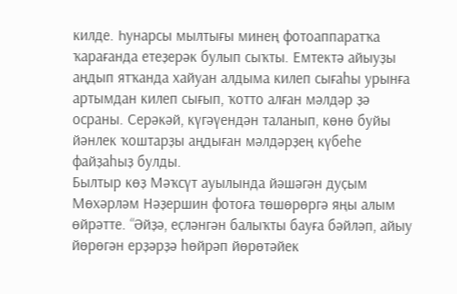килде. Һунарсы мылтығы минең фотоаппаратҡа ҡарағанда етеҙерәк булып сыҡты. Емтектә айыуҙы аңдып ятҡанда хайуан алдыма килеп сығаһы урынға артымдан килеп сығып, ҡотто алған мәлдәр ҙә осраны. Серәкәй, күгәүендән таланып, көнө буйы йәнлек ҡоштарҙы аңдыған мәлдәрҙең күбеһе файҙаһыҙ булды.
Былтыр көҙ Мәҡсүт ауылында йәшәгән дуҫым Мөхәрләм Нәҙершин фотоға төшөрөргә яңы алым өйрәтте. “Әйҙә, еҫләнгән балыҡты бауға бәйләп, айыу йөрөгән ерҙәрҙә һөйрәп йөрөтәйек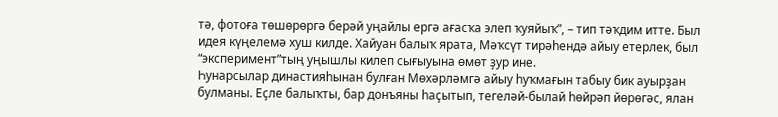тә, фотоға төшөрөргә берәй уңайлы ергә ағасҡа элеп ҡуяйыҡ”, – тип тәҡдим итте. Был идея күңелемә хуш килде. Хайуан балыҡ ярата, Мәҡсүт тирәһендә айыу етерлек, был “эксперимент”тың уңышлы килеп сығыуына өмөт ҙур ине.
Һунарсылар династияһынан булған Мөхәрләмгә айыу һуҡмағын табыу бик ауырҙан булманы. Еҫле балыҡты, бар донъяны һаҫытып, тегеләй-былай һөйрәп йөрөгәс, ялан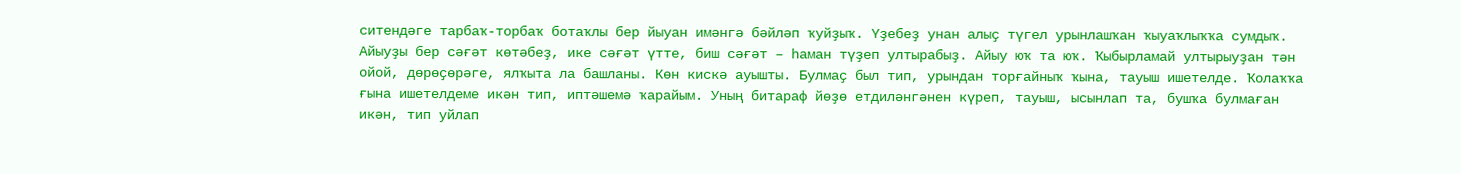ситендәге тарбаҡ-торбаҡ ботаҡлы бер йыуан имәнгә бәйләп ҡуйҙыҡ. Үҙебеҙ унан алыҫ түгел урынлашҡан ҡыуаҡлыҡҡа сумдыҡ. Айыуҙы бер сәғәт көтәбеҙ, ике сәғәт үтте, биш сәғәт – һаман түҙеп ултырабыҙ. Айыу юҡ та юҡ. Ҡыбырламай ултырыуҙан тән ойой, дөрөҫөрәге, ялҡыта ла башланы. Көн кискә ауышты. Булмаҫ был тип, урындан торғайныҡ ҡына, тауыш ишетелде. Ҡолаҡҡа ғына ишетелдеме икән тип, иптәшемә ҡарайым. Уның битараф йөҙө етдиләнгәнен күреп, тауыш, ысынлап та, бушҡа булмаған икән, тип уйлап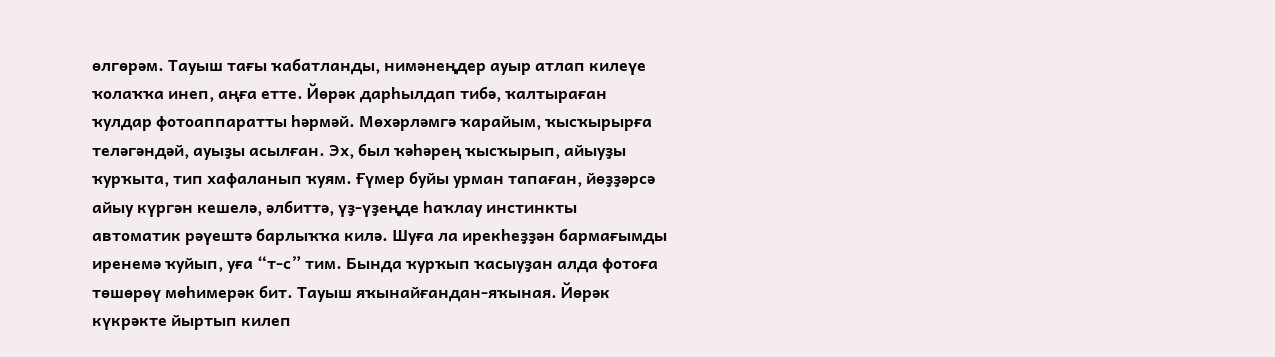өлгөрәм. Тауыш тағы ҡабатланды, нимәнеңдер ауыр атлап килеүе ҡолаҡҡа инеп, аңға етте. Йөрәк дарһылдап тибә, ҡалтыраған ҡулдар фотоаппаратты һәрмәй. Мөхәрләмгә ҡарайым, ҡысҡырырға теләгәндәй, ауыҙы асылған. Эх, был ҡәһәрең ҡысҡырып, айыуҙы ҡурҡыта, тип хафаланып ҡуям. Ғүмер буйы урман тапаған, йөҙҙәрсә айыу күргән кешелә, әлбиттә, үҙ-үҙеңде һаҡлау инстинкты автоматик рәүештә барлыҡҡа килә. Шуға ла ирекһеҙҙән бармағымды иренемә ҡуйып, уға “т-с” тим. Бында ҡурҡып ҡасыуҙан алда фотоға төшөрөү мөһимерәк бит. Тауыш яҡынайғандан-яҡыная. Йөрәк күкрәкте йыртып килеп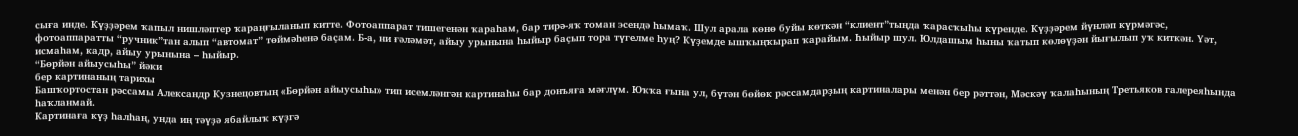сыға инде. Күҙҙәрем ҡапыл нишләптер ҡараңғыланып китте. Фотоаппарат тишегенән ҡараһам, бар тирә-яҡ томан эсендә һымаҡ. Шул арала көнө буйы көткән “клиент”тыңда ҡарасҡыһы күренде. Күҙҙәрем йүнләп күрмәгәс, фотоаппаратты “ручник”тан алып “автомат” төймәһенә баҫам. Б-а, ни ғәләмәт, айыу урынына һыйыр баҫып тора түгелме һуң? Күҙемде ышҡыңҡырап ҡарайым. Һыйыр шул. Юлдашым һыны ҡатып көлөүҙән йығылып уҡ киткән. Үәт, исмаһам, кадр, айыу урынына – һыйыр.
“Бөрйән айыусыһы” йәки
бер картинаның тарихы
Башҡортостан рәссамы Александр Кузнецовтың «Бөрйән айыусыһы» тип исемләнгән картинаһы бар донъяға мәғлүм. Юҡҡа ғына ул, бүтән бөйөк рәссамдарҙың картиналары менән бер рәттән, Мәскәү ҡалаһының Третьяков галереяһында һаҡланмай.
Картинаға күҙ һалһаң, унда иң тәүҙә ябайлыҡ күҙгә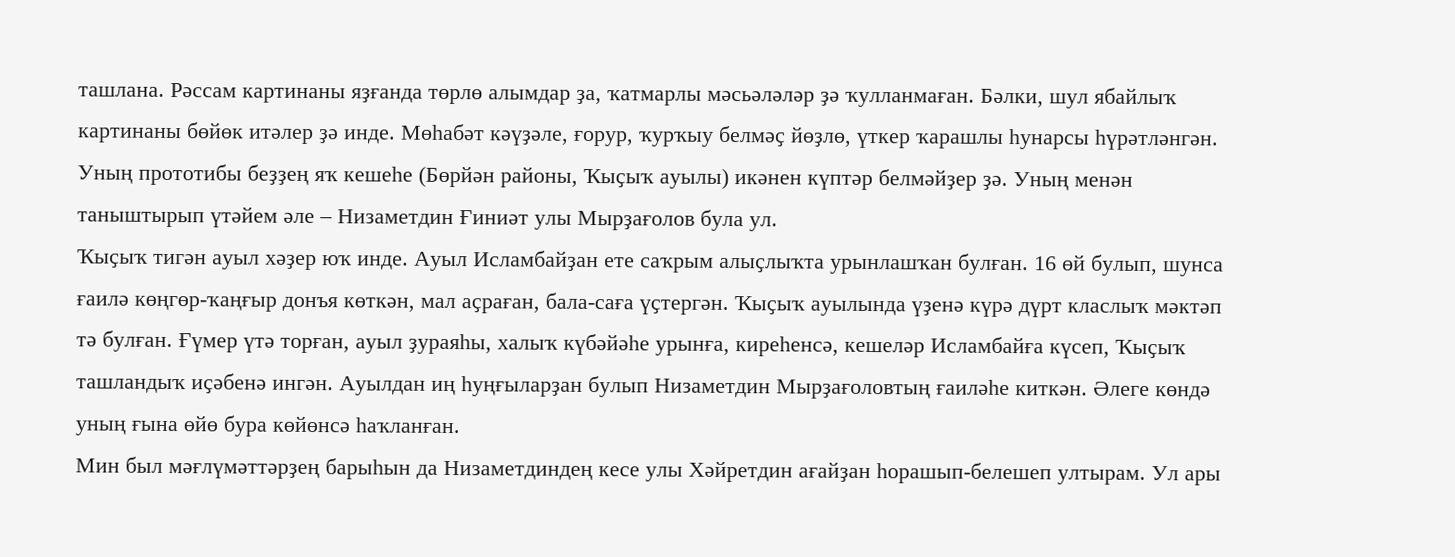ташлана. Рәссам картинаны яҙғанда төрлө алымдар ҙа, ҡатмарлы мәсьәләләр ҙә ҡулланмаған. Бәлки, шул ябайлыҡ картинаны бөйөк итәлер ҙә инде. Мөһабәт кәүҙәле, ғорур, ҡурҡыу белмәҫ йөҙлө, үткер ҡарашлы һунарсы һүрәтләнгән. Уның прототибы беҙҙең яҡ кешеһе (Бөрйән районы, Ҡыҫыҡ ауылы) икәнен күптәр белмәйҙер ҙә. Уның менән таныштырып үтәйем әле – Низаметдин Ғиниәт улы Мырҙағолов була ул.
Ҡыҫыҡ тигән ауыл хәҙер юҡ инде. Ауыл Исламбайҙан ете саҡрым алыҫлыҡта урынлашҡан булған. 16 өй булып, шунса ғаилә көңгөр-ҡаңғыр донъя көткән, мал аҫраған, бала-саға үҫтергән. Ҡыҫыҡ ауылында үҙенә күрә дүрт класлыҡ мәктәп тә булған. Ғүмер үтә торған, ауыл ҙураяһы, халыҡ күбәйәһе урынға, киреһенсә, кешеләр Исламбайға күсеп, Ҡыҫыҡ ташландыҡ иҫәбенә ингән. Ауылдан иң һуңғыларҙан булып Низаметдин Мырҙағоловтың ғаиләһе киткән. Әлеге көндә уның ғына өйө бура көйөнсә һаҡланған.
Мин был мәғлүмәттәрҙең барыһын да Низаметдиндең кесе улы Хәйретдин ағайҙан һорашып-белешеп ултырам. Ул ары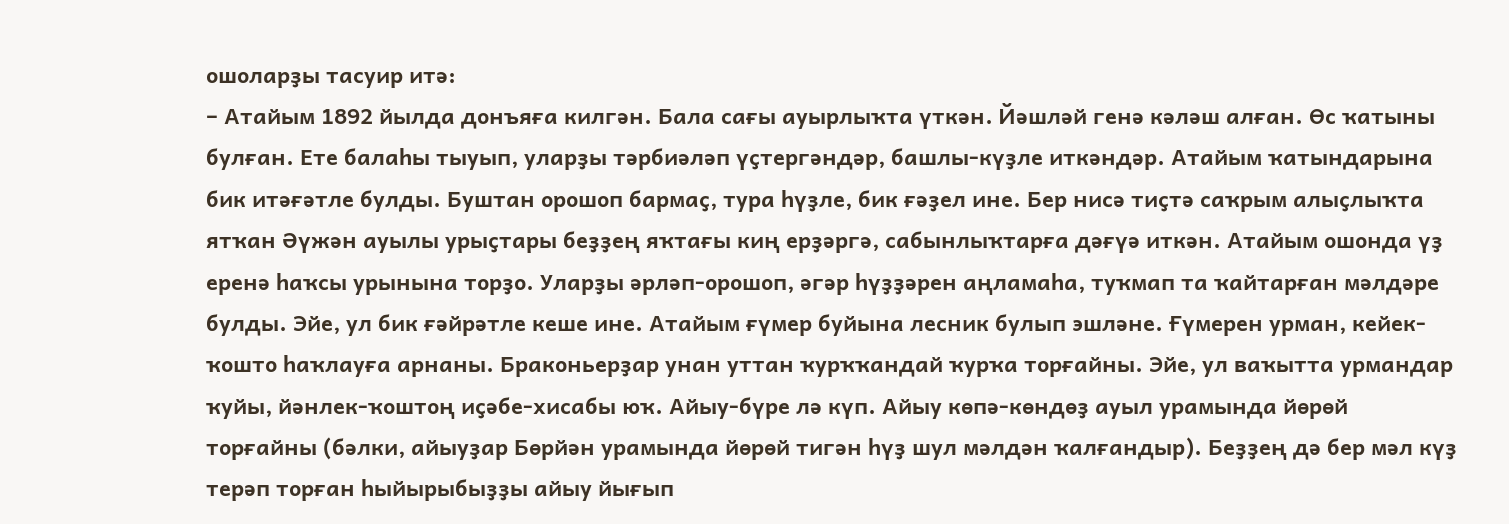ошоларҙы тасуир итә:
– Атайым 1892 йылда донъяға килгән. Бала сағы ауырлыҡта үткән. Йәшләй генә кәләш алған. Өс ҡатыны булған. Ете балаһы тыуып, уларҙы тәрбиәләп үҫтергәндәр, башлы-күҙле иткәндәр. Атайым ҡатындарына бик итәғәтле булды. Буштан орошоп бармаҫ, тура һүҙле, бик ғәҙел ине. Бер нисә тиҫтә саҡрым алыҫлыҡта ятҡан Әүжән ауылы урыҫтары беҙҙең яҡтағы киң ерҙәргә, сабынлыҡтарға дәғүә иткән. Атайым ошонда үҙ еренә һаҡсы урынына торҙо. Уларҙы әрләп-орошоп, әгәр һүҙҙәрен аңламаһа, туҡмап та ҡайтарған мәлдәре булды. Эйе, ул бик ғәйрәтле кеше ине. Атайым ғүмер буйына лесник булып эшләне. Ғүмерен урман, кейек-ҡошто һаҡлауға арнаны. Браконьерҙар унан уттан ҡурҡҡандай ҡурҡа торғайны. Эйе, ул ваҡытта урмандар ҡуйы, йәнлек-ҡоштоң иҫәбе-хисабы юҡ. Айыу-бүре лә күп. Айыу көпә-көндөҙ ауыл урамында йөрөй торғайны (бәлки, айыуҙар Бөрйән урамында йөрөй тигән һүҙ шул мәлдән ҡалғандыр). Беҙҙең дә бер мәл күҙ терәп торған һыйырыбыҙҙы айыу йығып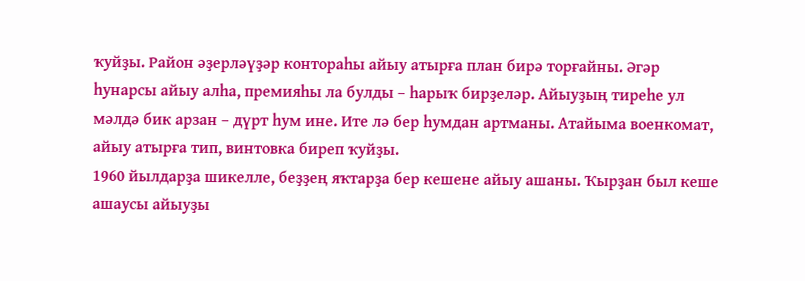ҡуйҙы. Район әҙерләүҙәр контораһы айыу атырға план бирә торғайны. Әгәр һунарсы айыу алһа, премияһы ла булды – һарыҡ бирҙеләр. Айыуҙың тиреһе ул мәлдә бик арзан – дүрт һум ине. Ите лә бер һумдан артманы. Атайыма военкомат, айыу атырға тип, винтовка биреп ҡуйҙы.
1960 йылдарҙа шикелле, беҙҙең яҡтарҙа бер кешене айыу ашаны. Ҡырҙан был кеше ашаусы айыуҙы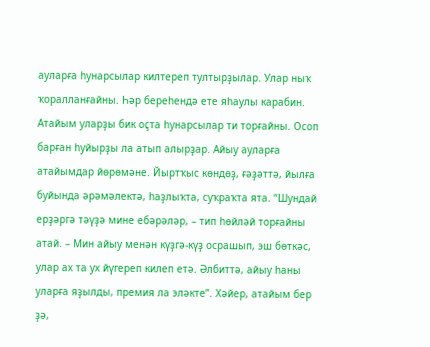ауларға һунарсылар килтереп тултырҙылар. Улар ныҡ ҡоралланғайны. Һәр береһендә ете яһаулы карабин. Атайым уларҙы бик оҫта һунарсылар ти торғайны. Осоп барған һуйырҙы ла атып алырҙар. Айыу ауларға атайымдар йөрөмәне. Йыртҡыс көндөҙ, ғәҙәттә, йылға буйында әрәмәлектә, һаҙлыҡта, суҡраҡта ята. “Шундай ерҙәргә тәүҙә мине ебәрәләр, – тип һөйләй торғайны атай. – Мин айыу менән күҙгә-күҙ осрашып, эш бөткәс, улар ах та ух йүгереп килеп етә. Әлбиттә, айыу һаны уларға яҙылды, премия ла эләкте”. Хәйер, атайым бер ҙә,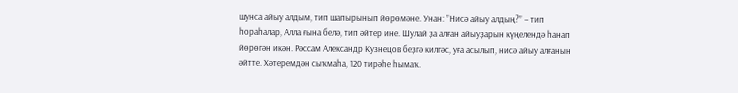шунса айыу алдым, тип шапырынып йөрөмәне. Унан: ”Нисә айыу алдың?” – тип һораһалар, Алла ғына белә, тип әйтер ине. Шулай ҙа алған айыуҙарын күңелендә һанап йөрөгән икән. Рәссам Александр Кузнецов беҙгә килгәс, уға асылып, нисә айыу алғанын әйтте. Хәтеремдән сыҡмаһа, 120 тирәһе һымаҡ.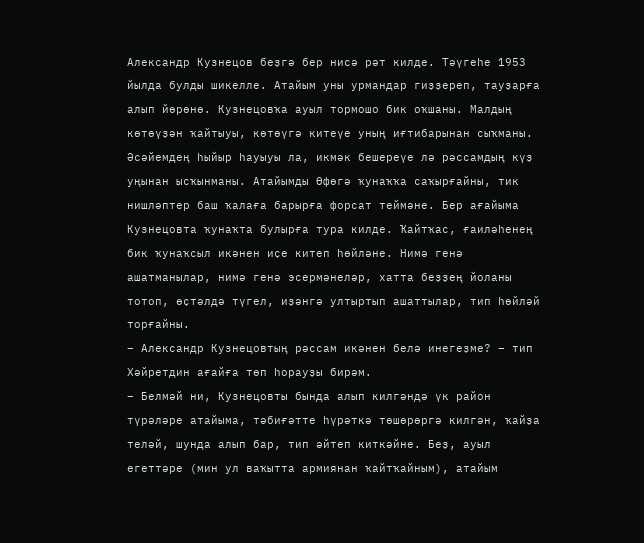Александр Кузнецов беҙгә бер нисә рәт килде. Тәүгеһе 1953 йылда булды шикелле. Атайым уны урмандар гиҙҙереп, тауҙарға алып йөрөнө. Кузнецовҡа ауыл тормошо бик оҡшаны. Малдың көтөүҙән ҡайтыуы, көтөүгә китеүе уның иғтибарынан сыҡманы. Әсәйемдең һыйыр һауыуы ла, икмәк бешереүе лә рәссамдың күҙ уңынан ысҡынманы. Атайымды Өфөгә ҡунаҡҡа саҡырғайны, тик нишләптер баш ҡалаға барырға форсат теймәне. Бер ағайыма Кузнецовта ҡунаҡта булырға тура килде. Ҡайтҡас, ғаиләһенең бик ҡунаҡсыл икәнен иҫе китеп һөйләне. Нимә генә ашатманылар, нимә генә эсермәнеләр, хатта беҙҙең йоланы тотоп, өҫтәлдә түгел, иҙәнгә ултыртып ашаттылар, тип һөйләй торғайны.
– Александр Кузнецовтың рәссам икәнен белә инегеҙме? – тип Хәйретдин ағайға төп һорауҙы бирәм.
– Белмәй ни, Кузнецовты бында алып килгәндә үк район түрәләре атайыма, тәбиғәтте һүрәткә төшөрөргә килгән, ҡайҙа теләй, шунда алып бар, тип әйтеп киткәйне. Беҙ, ауыл егеттәре (мин ул ваҡытта армиянан ҡайтҡайным), атайым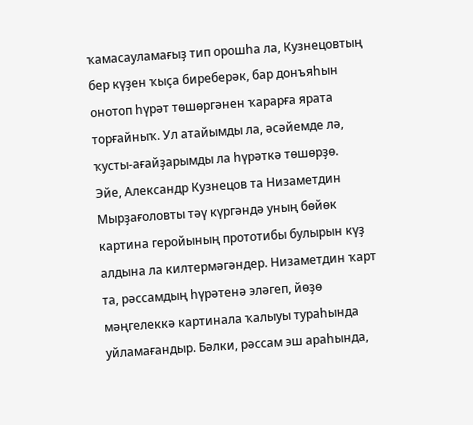ҡамасауламағыҙ тип орошһа ла, Кузнецовтың бер күҙен ҡыҫа биреберәк, бар донъяһын онотоп һүрәт төшөргәнен ҡарарға ярата торғайныҡ. Ул атайымды ла, әсәйемде лә, ҡусты-ағайҙарымды ла һүрәткә төшөрҙө.
Эйе, Александр Кузнецов та Низаметдин Мырҙағоловты тәү күргәндә уның бөйөк картина геройының прототибы булырын күҙ алдына ла килтермәгәндер. Низаметдин ҡарт та, рәссамдың һүрәтенә эләгеп, йөҙө мәңгелеккә картинала ҡалыуы тураһында уйламағандыр. Бәлки, рәссам эш араһында,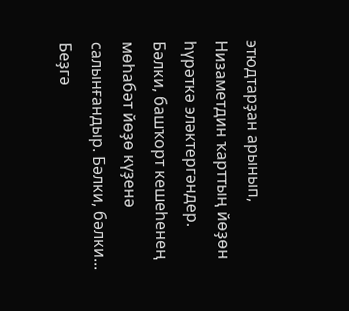этюдтарҙан арынып, Низаметдин ҡарттың йөҙөн һүрәткә эләктергәндер. Бәлки, башҡорт кешеһенең мөһабәт йөҙө күҙенә салынғандыр. Бәлки, бәлки... Беҙгә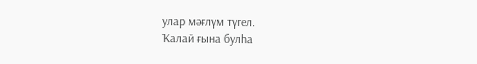улар мәғлүм түгел.
Ҡалай ғына булһа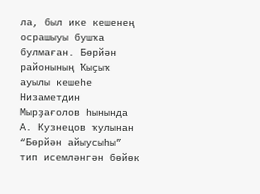ла, был ике кешенең осрашыуы бушҡа булмаған. Бөрйән районының Ҡыҫыҡ ауылы кешеһе Низаметдин Мырҙағолов һынында А. Кузнецов ҡулынан “Бөрйән айыусыһы” тип исемләнгән бөйөк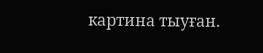картина тыуған.